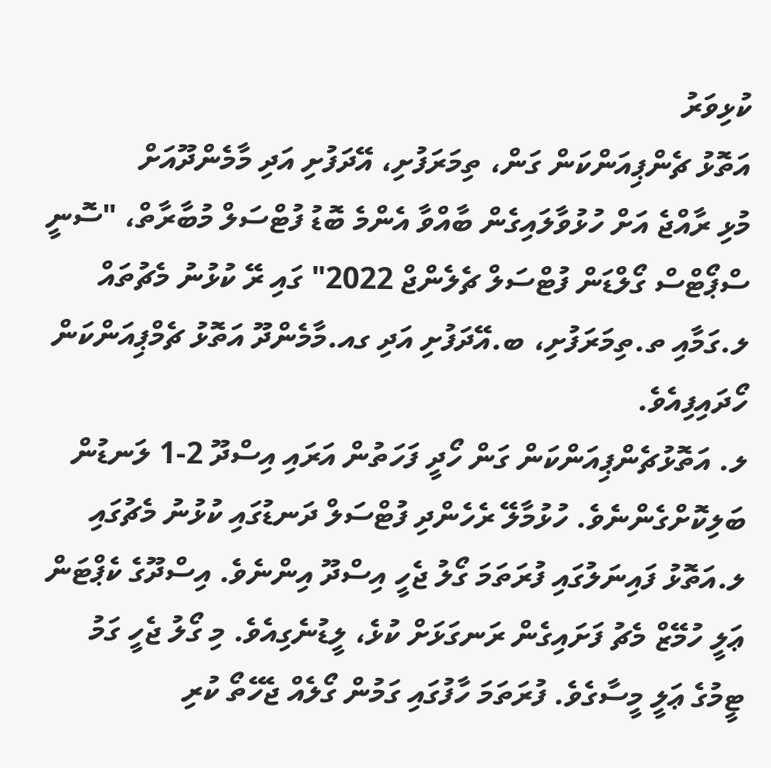ކުޅިވަރު
އަތޮޅު ޗެންޕިއަންކަން ގަން، ތިމަރަފުށި، އޭދަފުށި އަދި މާމެންދޫއަށް
މުޅި ރާއްޖެ އަށް ހުޅުވާލައިގެން ބާއްވާ އެންމެ ބޮޑު ފުޓްސަލް މުބާރާތް، "ސޮނީ ސްޕޯޓްސް ގޯލްޑަން ފުޓްސަލް ޗެލެންޖް 2022" ގައި ރޭ ކުޅުނު މެޗުތައް ލ.ގަމާއި ތ.ތިމަރަފުށި، ބ.އޭދަފުށި އަދި ގއ.މާމެންދޫ އަތޮޅު ޗެމްޕިއަންކަން ހޯދައިފިއެވެ.
ލ. އަތޮޅުޗެންޕިއަންކަން ގަން ހޯދީ ފަހަތުން އަރައި އިސްދޫ 2-1 ލަނޑުން ބަލިކޮށްގެންނެވެ. ހުޅުމާލޭ ރެހެންދި ފުޓްސަލް ދަނޑުގައި ކުޅުނު މެޗުގައި ލ.އަތޮޅު ފައިނަލުގައި ފުރަތަމަ ގޯލު ޖެހީ އިސްދޫ އިންނެވެ. އިސްދޫގެ ކެޕްޓަން ޢަލީ ހުމޭޒް މެޗު ފަށައިގެން ރަނގަޅަށް ކުޅެ، ލީޑުނެގިއެވެ. މި ގޯލު ޖެހީ ގަމު ޓީމުގެ ޢަލީ މީސާގެވެ. ފުރަތަމަ ހާފުގައި ގަމުން ގޯލެއް ޖެހޭތޯ ކުރި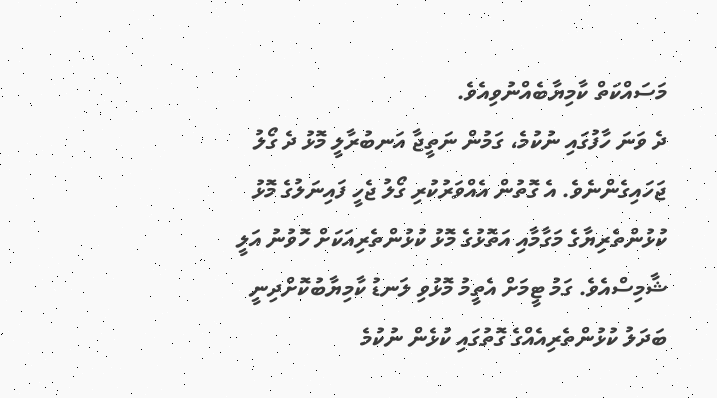މަސައްކަތް ކާމިޔާބެއްނުވިއެވެ.
ދެ ވަނަ ހާފުގައި ނުކުމެ، ގަމުން ނަތީޖާ އަނބުރާލީ މޮޅު ދެ ގޯލު ޖަހައިގެންނެވެ. އެ ގޮތުން އެއްވަރުކުރި ގޯލު ޖެހީ ފައިނަލުގެ މޮޅު ކުޅުންތެރިޔާގެ މަގާމާއި އަތޮޅުގެ މޮޅު ކުޅުންތެރިއަކަށް ހޮވުނު އަލީ ޝާމިސްއެވެ. ގަމު ޓީމަށް އެތީމު މޮޅުވި ލަނޑު ކާމިޔާބުކޮށްދިނީ ބަދަލު ކުޅުންތެރިއެއްގެ ގޮތުގައި ކުޅެން ނުކުމެ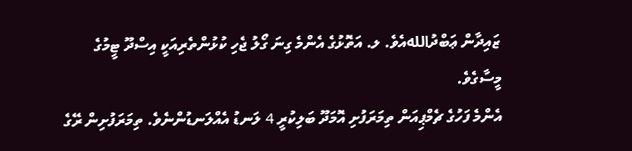ޒައިދާން ޢަބްދުاللهއެވެ. ލ. އަތޮޅުގެ އެންމެ ގިނަ ގޯލު ޖެހި ކުޅުންތެރިއަކީ އިސްދޫ ޓީމުގެ މީސާގެވެ.
އެންމެ ފަހުގެ ޗެމްޕިއަން ތިމަރަފުށި އޮމަދޫ ބަލިކުރީ 4 ލަނޑު އެއްލަނޑުންނެވެ. ތިމަރަފުށިން ރޭގެ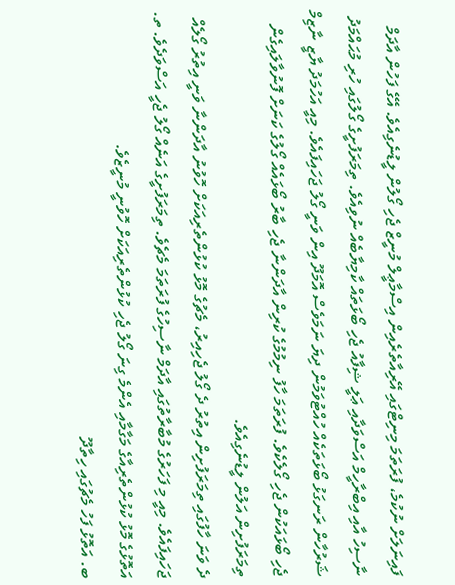ފައިނަލަށް ނުކުމެ، ފުރަތަމަ މިނިޓްގައި އޭރިއާތެރެއިން އިސްމާޢީލް މުނީޒް ޖެހި ގޯލުން ލީޑުނެގިއެވެ. އޭގެ ފަހުން އާދަމް ނާސިހު އާއި އިބްރާހީމް އަސްވަދާއި ޢަލީ ޝިފާއު ޖެހި ބޯޅަތައް ކާމިޔާބެއް ނުވިއެވެ. ތިމަރަފުށީގެ ގޯލުގައި ހުރި މުޙައްމަދު ޝަރުހާން ރަނގަޅު ބޯޅަތަކެއް ހުއްޓުވަމުން ދިޔަ ނަމަވެސް އޮމަދޫ އިން ވަނީ ގޯލު ޖަހައިފައެވެ. މިއީ އަހުމަދު ޔާޒީ ނާޒިމް ޖެހި ބޯޅައަކުން ޖެހި ގޯލެކެވެ. ފުރަތަމަ ހާފު ނިމުމުގެ ކުރިން އާދަންނާ ޖެހި ބާރު ބޯޅައެއް ގޯލުގެ ކަނަށް ފޮނުވާލައިގެން ތިމަރަފުށިން އަލުން ލީޑުނެގިއެވެ.
ދެ ވަނަ ހާފުގައި ތިމަރަފުށިން އިތުރު ދެ ގޯލު ޖެހިއިރު، މެޗުގެ މޮޅު ކުޅުންތެރިއަކަށް ހޮވުނު އާދަންނާ ވަނީ އިތުރު ގޯލެއް ޖަހައިފައެވެ. މިއީ މި ފަހަރުގެ މުބާރާތުގައި އާދަމް ނާސިހުގެ ފުރަތަމަ މެޗެވެ. ތިމަރަފުށީގެ އަނެއް ގޯލު ޖެހީ އަސްވަދެވެ. ތ. އަތޮޅުގެ މޮޅު ކުޅުންތެރިއާގެ މަގާމާއި އެންމެ ގިނަ ގޯލު ޖެހި ކުޅުންތެރިއަކަށް ހޮވުނީ މުނީޒެވެ.
ބ. އަތޮޅު ފަހު މެޗުގައި ހިތާދޫ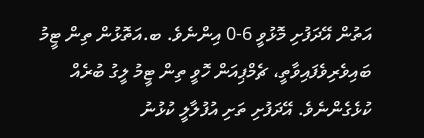އަތުން އޭދަފުށި މޮޅުވީ 6-0 އިންނެވެ. ބ.އަތޮޅުން ތިން ޓީމު ބައިވެރިވެފައިވާތީ، ޗެމްޕިއަން ހޮވީ ތިން ޓީމު ލީގު ބުރެއް ކުޅެގެންނެވެ. އޭދަފުށި ތަށި އުފުލާލީ ކުޅުނު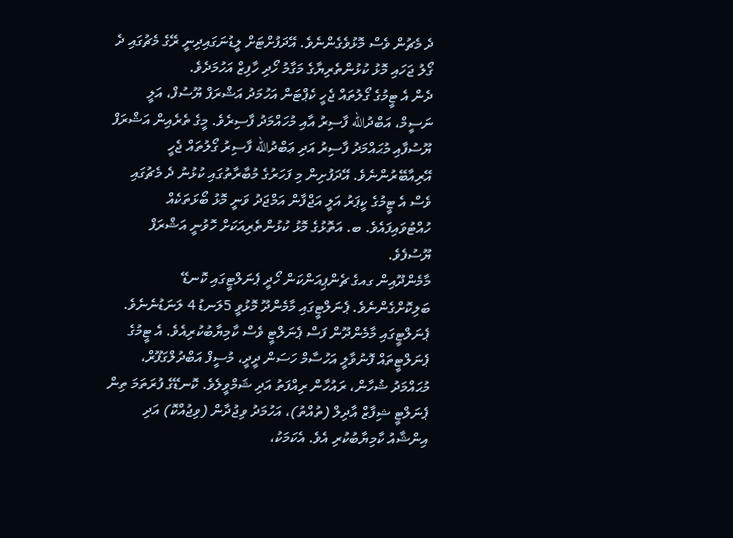ދެ މެޗުން ވެސް މޮޅުވެގެންނެވެ. އޭދަފުށްޓަށް ލީޑުނަގައިދިނީ ރޭގެ މެޗުގައި ދެ ގޯލު ޖަހައި މޮޅު ކުޅުންތެރިޔާގެ މަގާމު ހޯދި ހާފިޒް އަހުމަދެވެ.
ދެން އެ ޓީމުގެ ގޯލުތައް ޖެހީ ކެޕްޓަން އަހުމަދު އަޝްރަފް ޔޫސުފް، އަލީ ނަސީމް، އަބްދުالله ފާސިރު އާއި މުހައްމަދު ފާސިރެވެ. މީގެ ތެރެއިން އަޝްރަފް ޔޫސުފާއި މުޙައްމަދު ފާސިރު އަދި ޢަބްދުالله ފާސިރު ގޯލުތައް ޖެހީ އޭރިއާބޭރުންނެވެ. އޭދަފުށިން މި ފަހަރުގެ މުބާރާތުގައި ކުޅުނު ދެ މެޗުގައި ވެސް އެ ޓީމުގެ ކީޕަރު އަލީ އަޖްފާން އަމްޖަދު ވަނީ މޮޅު ބޯޅަތަކެއް ހުއްޓުވައިފައެވެ. ބ. އަތޮޅުގެ މޮޅު ކުޅުންތެރިއަކަށް ހޮވުނީ އަޝްރަފް ޔޫސުފެވެ.
މާމެންދޫއިން ގއގެ ޗެންޕިއަންކަން ހޯދީ ޕެނަލްޓީގައި ކޮނޑޭ ބަލިކޮށްގެންނެވެ. ޕެނަލްޓީގައި މާމެންދޫ މޮޅުވީ 5ލަނޑު 4 ލަނަޑުނެނެވެ.
ޕެނަލްޓީގައި މާމެންދޫން ފަސް ޕެނަލްޓީ ވެސް ކާމިޔާބުކުރިއެވެ. އެ ޓީމުގެ ޕެނަލްޓީތައް ފޮނުވާލީ އަހުސާމް ހަސަން ދީދީ، މުސީފް އަބްދުލްގަފޫރް، މުޙައްމަދު ޝުހާން، ރައުހާން ރިއްފަތު އަދި ޝަމްވީލެވެ. ކޮނޑޭގެ ފުރަތަމަ ތިން ޕެނަލްޓީ ޝިފާޒް އާދިލް (ތުއްތު)، އަހުމަދު ވިޖުދާން (ވިޖުއްކޮ) އަދި އިންޝާއު ކާމިޔާބުކުރި އެވެ. އެކަމަކު،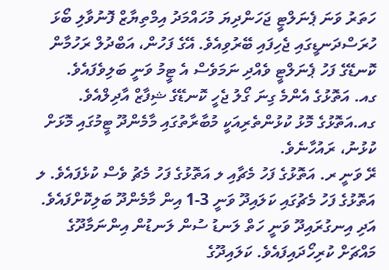ހަތަރު ވަނަ ޕެނަލްޓީ ޖަހަންދިޔަ މުހައްމަދު އިމްތިޔާޒް ފޮނުވާލި ބޯޅަ ހުރަސްދަނޑީގައި ޖެހިފައި ބޭރުވިއެވެ. އޭގެ ފަހުން، އަބްދުލް ރަހުމާން ކޮނޑޭގެ ފަހު ޕެނަލްޓީ ވެއްދި ނަމަވެސް އެ ޓީމު ވަނީ ބަލިވެފައެވެ.
ގއ. އަތޮޅުގެ އެންމެ ގިނަ ގޯލު ޖެހީ ކޮނޑޭގެ ޝިފާޒް އާދިލްއެވެ. ގއ.އަތޮޅުގެ މޮޅު ކުޅުންތެރިއަކީ މުބާރާތުގައި މާމެންދޫ ޓީމުގައި މޮޅަށް ކުޅުނު، ރައުހާނެވެ.
ރޭ ވަނީ ރ. އަތޮޅުގެ ފަހު މެޗާއި ލ އަތޮޅުގެ ފަހު މެޗު ވެސް ކުޅެފައެވެ. ލ އަތޮޅުގެ ފަހު މެޗުގައި ކަލައިދޫ ވަނީ 3-1 އިން މާމެންދޫ ބަލިކޮށްފައެވެ. އަދި އިނގުރައިދޫ ވަނީ ހަތް ލަނޑު ސުން ލަނޑުން އިންނަމާދޫގެ މައްޗަށް ކުރިހޯދައިފައެވެ. ކަލައިދޫގެ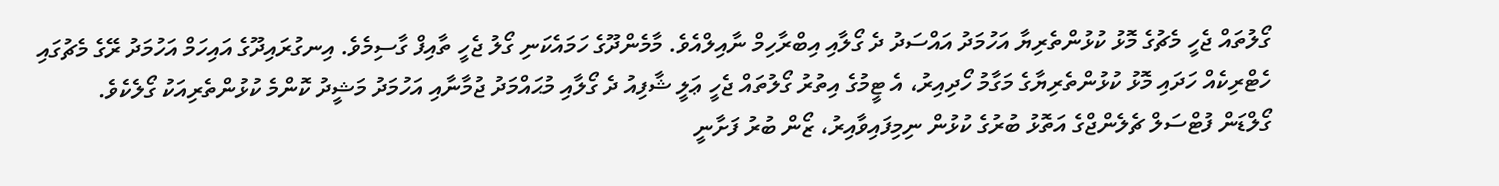ގޯލުތައް ޖެހީ މެޗުގެ މޮޅު ކުޅުންތެރިޔާ އަހުމަދު އައްސަދު ދެ ގޯލާއި އިބްރާހިމް ނާއިލްއެވެ. މާމެންދޫގެ ހަމައެކަނި ގޯލު ޖެހީ ތާއިފް ގާސިމެވެ. އިނގުރައިދޫގެ އައިހަމް އަހުމަދު ރޭގެ މެޗުގައި ހެޓްރިކެއް ހަދައި މޮޅު ކުޅުންތެރިޔާގެ މަގާމު ހޯދިއިރު، އެ ޓީމުގެ އިތުރު ގޯލުތައް ޖެހީ ޢަލީ ޝާފިއު ދެ ގޯލާއި މުޙައްމަދު ޖުމާނާއި އަހުމަދު މަޝީދު ކޮންމެ ކުޅުންތެރިއަކު ގޯލެކެވެ.
ގޯލްޑަން ފުޓްސަލް ޗެލެންޖްގެ އަތޮޅު ބުރުގެ ކުޅުން ނިމިފައިވާއިރު، ޒޯން ބުރު ފަށާނީ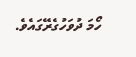ހޯމަ ދުވަހުގެރޭގައެވެ.